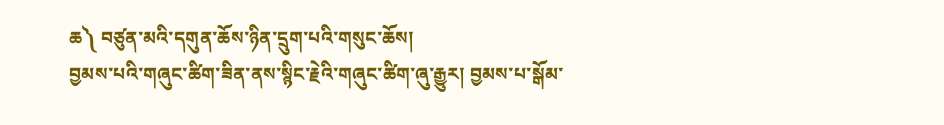ཆ༽ བཙུན་མའི་དགུན་ཆོས་ཉིན་དྲུག་པའི་གསུང་ཆོས།
བྱམས་པའི་གཞུང་ཚིག་ཟིན་ནས་སྙིང་རྗེའི་གཞུང་ཚིག་ཞུ་རྒྱུར། བྱམས་པ་སྒོམ་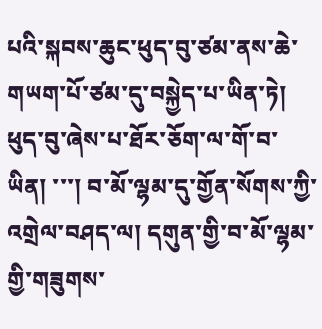པའི་སྐབས་ཆུང་ཕུད་བུ་ཙམ་ནས་ཆེ་གཡག་པོ་ཙམ་དུ་བསྐྱེད་པ་ཡིན་ཏེ། ཕུད་བུ་ཞེས་པ་ཐོར་ཅོག་ལ་གོ་བ་ཡིན། ་་་། བ་མོ་ལྷམ་དུ་གྱོན་སོགས་ཀྱི་འགྲེལ་བཤད་ལ། དགུན་གྱི་བ་མོ་ལྷམ་གྱི་གཟུགས་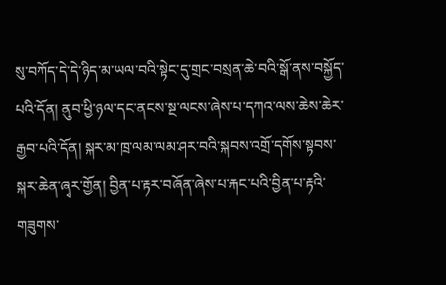སུ་བཀོད་དེ་དེ་ཉིད་མ་ཡལ་བའི་སྟེང་དུ་གྲང་བསྲན་ཆེ་བའི་སྒོ་ནས་བསྐྱོད་པའི་དོན། ནུབ་ཕྱི་ཉལ་དང་ནངས་སྔ་ལངས་ཞེས་པ་དཀའ་ལས་ཆེས་ཆེར་རྒྱབ་པའི་དོན། སྐར་མ་ཁྲ་ལམ་ལམ་ཤར་བའི་སྐབས་འགྲོ་དགོས་སྟབས་སྐར་ཆེན་ཞྭར་གྱོན། བྱིན་པ་རྟར་བཞོན་ཞེས་པ་རྐང་པའི་བྱིན་པ་རྟའི་གཟུགས་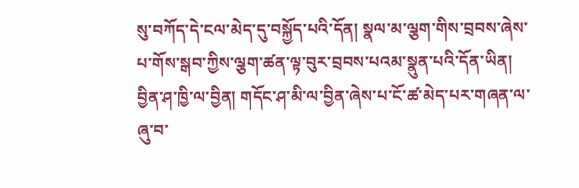སུ་བཀོད་དེ་ངལ་མེད་དུ་བསྐྱོད་པའི་དོན། སྣལ་མ་ལྕག་གིས་བྲབས་ཞེས་པ་གོས་སྒབ་ཀྱིས་ལྕག་ཚན་ལྟ་བུར་བྲབས་པའམ་སྣུན་པའི་དོན་ཡིན། བྱིན་ཤ་ཁྱི་ལ་བྱིན། གདོང་ཤ་མི་ལ་བྱིན་ཞེས་པ་ངོ་ཚ་མེད་པར་གཞན་ལ་ཞུ་བ་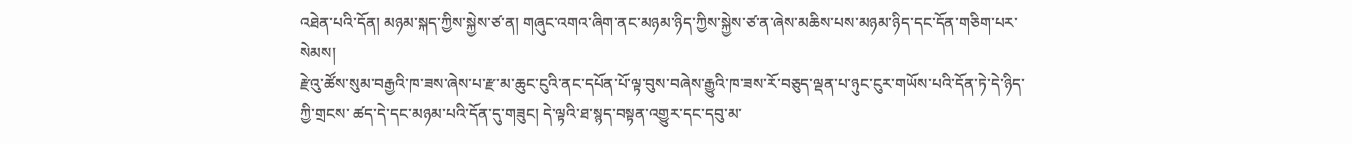འཐེན་པའི་དོན། མཉམ་སྐད་ཀྱིས་སྐྱེས་ཙ་ན། གཞུང་འགའ་ཞིག་ནང་མཉམ་ཉིད་ཀྱིས་སྐྱེས་ཙ་ན་ཞེས་མཆིས་པས་མཉམ་ཉིད་དང་དོན་གཅིག་པར་སེམས།
རྫེའུ་ཚོས་སུམ་བརྒྱའི་ཁ་ཟས་ཞེས་པ་རྫ་མ་ཆུང་ངུའི་ནང་དཔོན་པོ་ལྟ་བུས་བཞེས་རྒྱུའི་ཁ་ཟས་རོ་བཅུད་ལྡན་པ་ཉུང་ངུར་གཡོས་པའི་དོན་ཏེ་དེ་ཉིད་ཀྱི་གྲངས་ ཚད་དེ་དང་མཉམ་པའི་དོན་དུ་གཟུང། དེ་ལྟའི་ཐ་སྙད་བསྟན་འགྱུར་དང་དབུ་མ་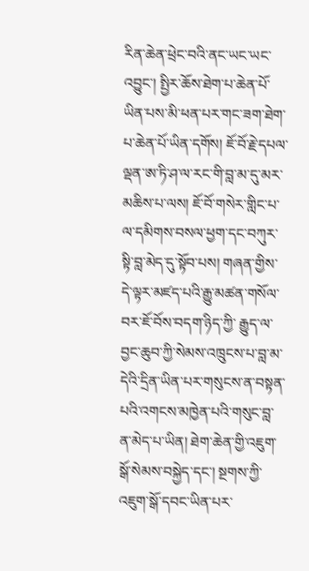རིན་ཆེན་ཕྲེང་བའི་ནང་ཡང་ཡང་འབྱུང་། སྤྱིར་ཆོས་ཐེག་པ་ཆེན་པོ་ཡིན་པས་མི་ཕན་པར་གང་ཟག་ཐེག་པ་ཆེན་པོ་ཡིན་དགོས། ཇོ་བོ་རྗེ་དཔལ་ལྡན་ཨ་ཏི་ཤ་ལ་རང་གི་བླ་མ་དུ་མར་མཆིས་པ་ལས། ཇོ་བོ་གསེར་གླིང་པ་ལ་དམིགས་བསལ་ཕྱག་དང་བཀུར་སྟི་བླ་མེད་དུ་སྟོབ་པས། གཞན་གྱིས་དེ་ལྟར་མཛད་པའི་རྒྱུ་མཚན་གསོལ་བར་ཇོ་བོས་བདག་ཉིད་ཀྱི་ རྒྱུད་ལ་བྱང་ཆུབ་ཀྱི་སེམས་འཁྲུངས་པ་བླ་མ་དེའི་དྲིན་ཡིན་པར་གསུངས་ན་བསྟན་པའི་འགངས་མཁྱེན་པའི་གསུང་བླ་ན་མེད་པ་ཡིན། ཐེག་ཆེན་གྱི་འཇུག་སྒོ་སེམས་བསྐྱེད་དང་། སྔགས་ཀྱི་འཇུག་སྒོ་དབང་ཡིན་པར་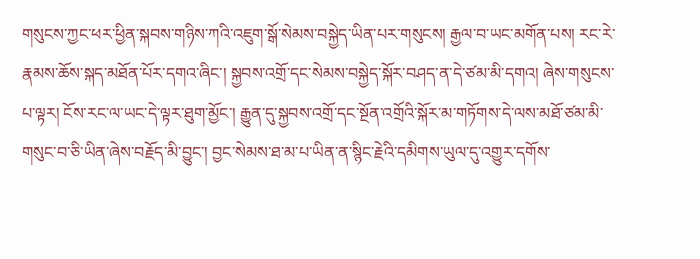གསུངས་ཀྱང་ཕར་ཕྱིན་སྐབས་གཉིས་ཀའི་འཇུག་སྒོ་སེམས་བསྐྱེད་ཡིན་པར་གསུངས། རྒྱལ་བ་ཡང་མགོན་པས། རང་རེ་རྣམས་ཆོས་སྐད་མཐོན་པོར་དགའ་ཞིང་། སྐྱབས་འགྲོ་དང་སེམས་བསྐྱེད་སྐོར་བཤད་ན་དེ་ཙམ་མི་དགའ། ཞེས་གསུངས་པ་ལྟར། ངོས་རང་ལ་ཡང་དེ་ལྟར་ཐུག་མྱོང་། རྒྱུན་དུ་སྐྱབས་འགྲོ་དང་སྔོན་འགྲོའི་སྐོར་མ་གཏོགས་དེ་ལས་མཐོ་ཙམ་མི་གསུང་བ་ཅི་ཡིན་ཞེས་བརྗོད་མི་བྱུང་། བྱང་སེམས་ཐ་མ་པ་ཡིན་ན་སྙིང་རྗེའི་དམིགས་ཡུལ་དུ་འགྱུར་དགོས་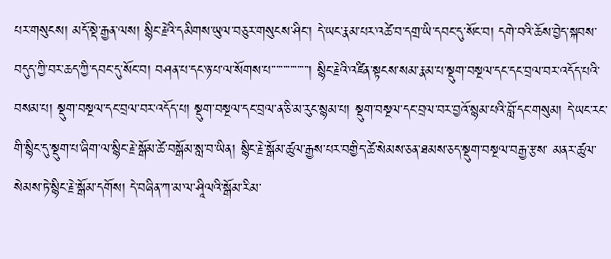པར་གསུངས། མདོ་སྡེ་རྒྱན་ལས། སྙིང་རྗེའི་དམིགས་ཡུལ་བཅུར་གསུངས་ཤིང་། དེ་ཡང་རྣམ་པར་འཚེ་བ་དགྲ་ཡི་དབང་དུ་སོང་བ། དགེ་བའི་ཆོས་བྱེད་སྐབས་བདུད་ཀྱི་བར་ཆད་ཀྱི་དབང་དུ་སོང་བ། བཤན་པ་དང་ཉ་པ་ལ་སོགས་པ་་་་་་་་་་་་་་་་། སྙིང་རྗེའི་འཛིན་སྟངས་སམ་རྣམ་པ་སྡུག་བསྔལ་དང་དང་བྲལ་བར་འདོད་པའི་བསམ་པ། སྡུག་བསྔལ་དང་བྲལ་བར་འདོད་པ། སྡུག་བསྔལ་དང་བྲལ་ན་ཅི་མ་རུང་སྙམ་པ། སྡུག་བསྔལ་དང་བྲལ་བར་བྱའོ་སྙམ་པའི་བློ་དང་གསུམ། དེ་ཡང་རང་གི་སྙིང་དུ་སྡུག་པ་ཞིག་ལ་སྙིང་རྗེ་སྒོམ་ཚེ་བསྒོམ་སླ་བ་ཡིན། སྙིང་རྗེ་སྒོམ་ཚུལ་རྒྱས་པར་བགྱིད་ཚེ་སེམས་ཅན་ཐམས་ཅད་སྡུག་བསྔལ་བརྒྱ་རྩས་ མནར་ཚུལ་སེམས་ཏེ་སྙིང་རྗེ་སྒོམ་དགོས། དེ་བཞིན་ཀ་མ་ལ་ཤཱིལའི་སྒོམ་རིམ་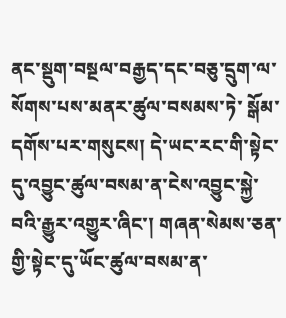ནང་སྡུག་བསྔལ་བརྒྱད་དང་བཅུ་དྲུག་ལ་སོགས་པས་མནར་ཚུལ་བསམས་ཏེ་ སྒོམ་དགོས་པར་གསུངས། དེ་ཡང་རང་གི་སྟེང་དུ་འབྱུང་ཚུལ་བསམ་ན་ངེས་འབྱུང་སྐྱེ་བའི་རྒྱུར་འགྱུར་ཞིང་། གཞན་སེམས་ཅན་གྱི་སྟེང་དུ་ཡོང་ཚུལ་བསམ་ན་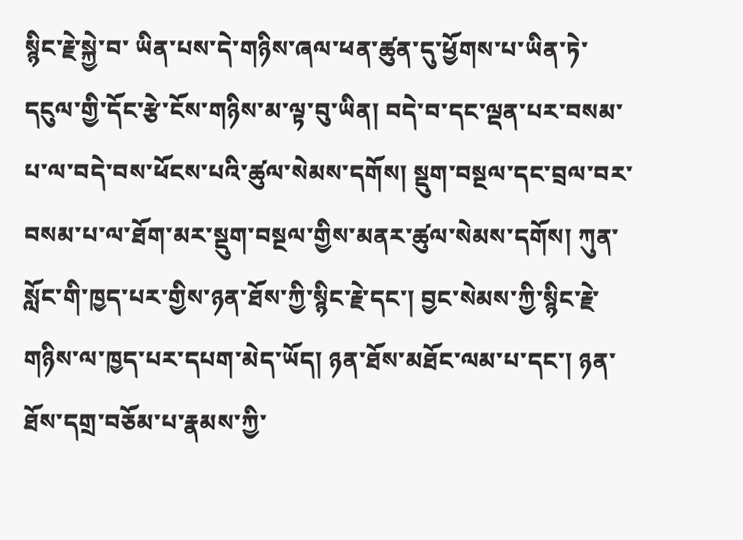སྙིང་རྗེ་སྐྱེ་བ་ ཡིན་པས་དེ་གཉིས་ཞལ་ཕན་ཚུན་དུ་ཕྱོགས་པ་ཡིན་ཏེ་དངུལ་གྱི་དོང་རྩེ་ངོས་གཉིས་མ་ལྟ་བུ་ཡིན། བདེ་བ་དང་ལྡན་པར་བསམ་པ་ལ་བདེ་བས་ཕོངས་པའི་ཚུལ་སེམས་དགོས། སྡུག་བསྔལ་དང་བྲལ་བར་བསམ་པ་ལ་ཐོག་མར་སྡུག་བསྔལ་གྱིས་མནར་ཚུལ་སེམས་དགོས། ཀུན་སློང་གི་ཁྱད་པར་གྱིས་ཉན་ཐོས་ཀྱི་སྙིང་རྗེ་དང་། བྱང་སེམས་ཀྱི་སྙིང་རྗེ་གཉིས་ལ་ཁྱད་པར་དཔག་མེད་ཡོད། ཉན་ཐོས་མཐོང་ལམ་པ་དང་། ཉན་ཐོས་དགྲ་བཅོམ་པ་རྣམས་ཀྱི་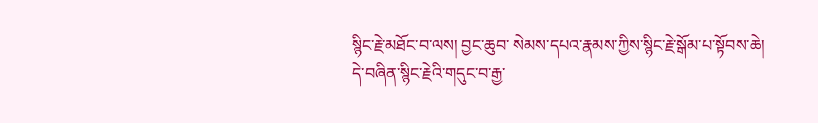སྙིང་རྗེ་མཐོང་བ་ལས། བྱང་ཆུབ་ སེམས་དཔའ་རྣམས་ཀྱིས་སྙིང་རྗེ་སྒོམ་པ་སྟོབས་ཆེ། དེ་བཞིན་སྙིང་རྗེའི་གདུང་བ་རྒྱ་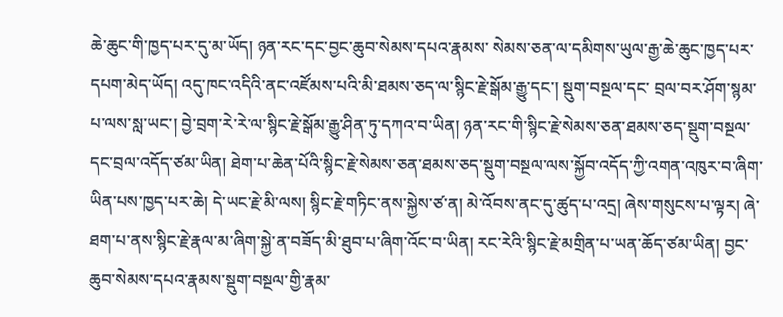ཆེ་ཆུང་གི་ཁྱད་པར་དུ་མ་ཡོད། ཉན་རང་དང་བྱང་ཆུབ་སེམས་དཔའ་རྣམས་ སེམས་ཅན་ལ་དམིགས་ཡུལ་རྒྱ་ཆེ་ཆུང་ཁྱད་པར་དཔག་མེད་ཡོད། འདུ་ཁང་འདིའི་ནང་འཛོམས་པའི་མི་ཐམས་ཅད་ལ་སྙིང་རྗེ་སྒོམ་རྒྱུ་དང་། སྡུག་བསྔལ་དང་ བྲལ་བར་ཤོག་སྙམ་པ་ལས་སླ་ཡང་། བྱེ་བྲག་རེ་རེ་ལ་སྙིང་རྗེ་སྒོམ་རྒྱུ་ཤིན་ཏུ་དཀའ་བ་ཡིན། ཉན་རང་གི་སྙིང་རྗེ་སེམས་ཅན་ཐམས་ཅད་སྡུག་བསྔལ་དང་བྲལ་འདོད་ཙམ་ཡིན། ཐེག་པ་ཆེན་པོའི་སྙིང་རྗེ་སེམས་ཅན་ཐམས་ཅད་སྡུག་བསྔལ་ལས་སྐྱོབ་འདོད་ཀྱི་འགན་འཁུར་བ་ཞིག་ཡིན་པས་ཁྱད་པར་ཆེ། དེ་ཡང་རྗེ་མི་ལས། སྙིང་རྗེ་གཏིང་ནས་སྐྱེས་ཙ་ན། མེ་འོབས་ནང་དུ་ཚུད་པ་འདྲ། ཞེས་གསུངས་པ་ལྟར། ཞེ་ཐག་པ་ནས་སྙིང་རྗེ་རྣལ་མ་ཞིག་སྐྱེ་ན་བཟོད་མི་ཐུབ་པ་ཞིག་འོང་བ་ཡིན། རང་རེའི་སྙིང་རྗེ་མགྲིན་པ་ཡན་ཆོད་ཙམ་ཡིན། བྱང་ཆུབ་སེམས་དཔའ་རྣམས་སྡུག་བསྔལ་གྱི་རྣམ་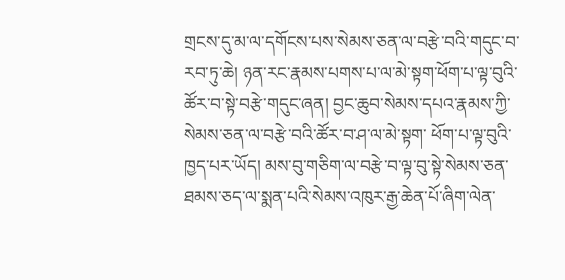གྲངས་དུ་མ་ལ་དགོངས་པས་སེམས་ཅན་ལ་བརྩེ་བའི་གདུང་བ་རབ་ཏུ་ཆེ། ཉན་རང་རྣམས་པགས་པ་ལ་མེ་སྟག་ཕོག་པ་ལྟ་བུའི་ཚོར་བ་སྟེ་བརྩེ་གདུང་ཞན། བྱང་ཆུབ་སེམས་དཔའ་རྣམས་ཀྱི་སེམས་ཅན་ལ་བརྩེ་བའི་ཚོར་བ་ཤ་ལ་མེ་སྟག་ ཕོག་པ་ལྟ་བུའི་ཁྱད་པར་ཡོད། མས་བུ་གཅིག་ལ་བརྩེ་བ་ལྟ་བུ་སྟེ་སེམས་ཅན་ཐམས་ཅད་ལ་སྨན་པའི་སེམས་འཁུར་རྒྱ་ཆེན་པོ་ཞིག་ལེན་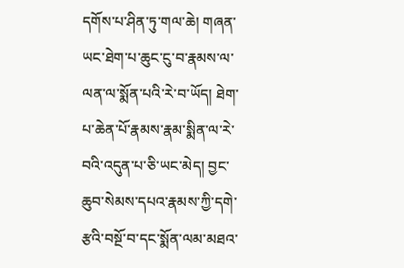དགོས་པ་ཤིན་ཏུ་གལ་ཆེ། གཞན་ཡང་ཐེག་པ་ཆུང་ངུ་བ་རྣམས་ལ་ལན་ལ་སྨོན་པའི་རེ་བ་ཡོད། ཐེག་པ་ཆེན་པོ་རྣམས་རྣམ་སྨིན་ལ་རེ་བའི་འདུན་པ་ཅི་ཡང་མེད། བྱང་ཆུབ་སེམས་དཔའ་རྣམས་ཀྱི་དགེ་རྩའི་བསྔོ་བ་དང་སྨོན་ལམ་མཐའ་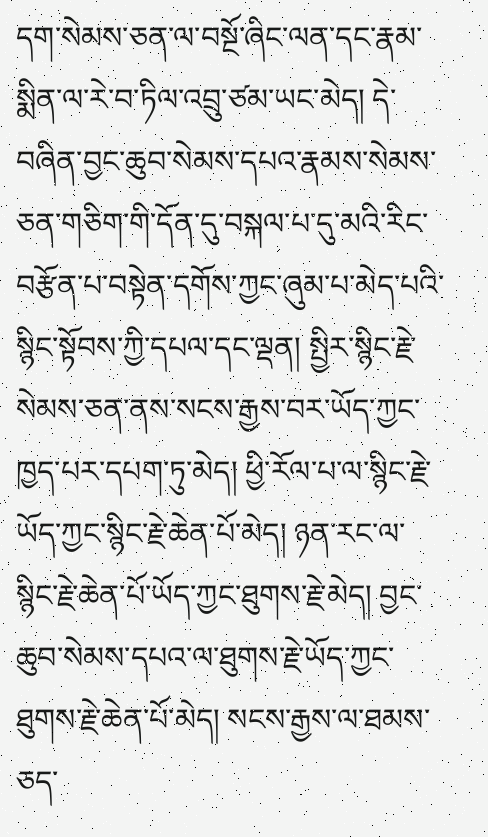དག་སེམས་ཅན་ལ་བསྔོ་ཞིང་ལན་དང་རྣམ་སྨིན་ལ་རེ་བ་ཏིལ་འབྲུ་ཙམ་ཡང་མེད། དེ་བཞིན་བྱང་ཆུབ་སེམས་དཔའ་རྣམས་སེམས་ཅན་གཅིག་གི་དོན་དུ་བསྐལ་པ་དུ་མའི་རིང་བརྩོན་པ་བསྟེན་དགོས་ཀྱང་ཞུམ་པ་མེད་པའི་སྙིང་སྟོབས་ཀྱི་དཔལ་དང་ལྡན། སྤྱིར་སྙིང་རྗེ་སེམས་ཅན་ནས་སངས་རྒྱས་བར་ཡོད་ཀྱང་ཁྱད་པར་དཔག་ཏུ་མེད། ཕྱི་རོལ་པ་ལ་སྙིང་རྗེ་ཡོད་ཀྱང་སྙིང་རྗེ་ཆེན་པོ་མེད། ཉན་རང་ལ་སྙིང་རྗེ་ཆེན་པོ་ཡོད་ཀྱང་ཐུགས་རྗེ་མེད། བྱང་ཆུབ་སེམས་དཔའ་ལ་ཐུགས་རྗེ་ཡོད་ཀྱང་ཐུགས་རྗེ་ཆེན་པོ་མེད། སངས་རྒྱས་ལ་ཐམས་ཅད་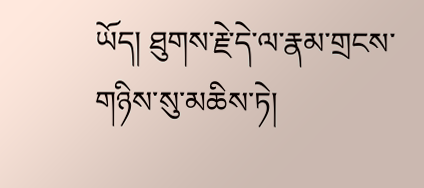ཡོད། ཐུགས་རྗེ་དེ་ལ་རྣམ་གྲངས་གཉིས་སུ་མཆིས་ཏེ།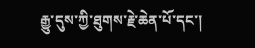རྒྱུ་དུས་ཀྱི་ཐུགས་རྗེ་ཆེན་པོ་དང་།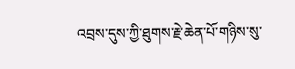འབྲས་དུས་ཀྱི་ཐུགས་རྗེ་ཆེན་པོ་གཉིས་སུ་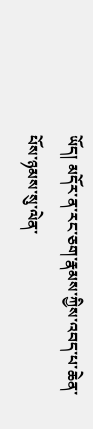ཡོད། མདོར་ན་རང་ཅག་རྣམས་ཀྱིས་འབད་པ་ཆེན་པོས་ཉམས་སུ་ལེན་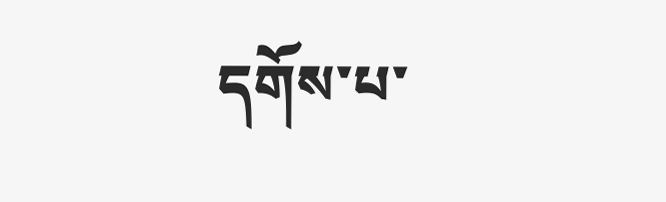དགོས་པ་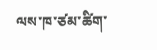ལས་ཁ་ཙམ་ཚིག་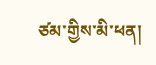ཙམ་གྱིས་མི་ཕན།